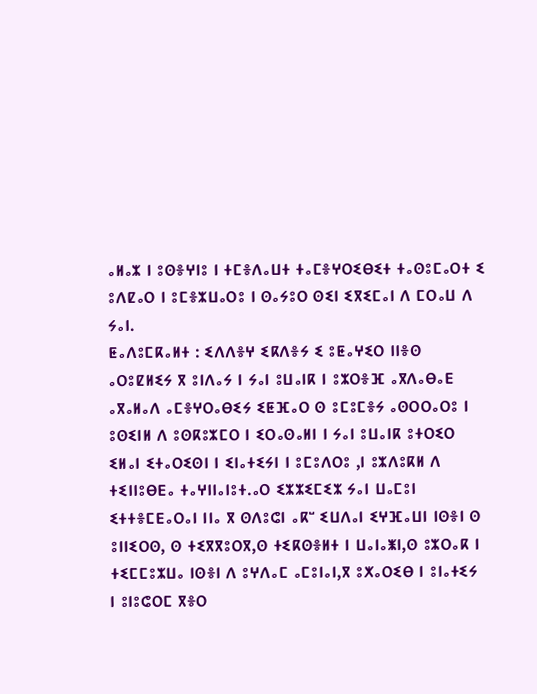ⴰⵍⴰⵣ ⵏ ⵓⵙⴻⵖⵏⵓ ⵏ ⵜⵎⴻⴷⴰⵡⵜ ⵜⴰⵎⴻⵖⵔⵉⴱⵉⵜ ⵜⴰⵙⵓⵎⴰⵔⵜ ⵉ ⵓⴷⵇⴰⵔ ⵏ ⵓⵎⴻⵣⵡⴰⵔⵓ ⵏ ⵙⴰⵢⵓⵔ ⵙⵉⵏ ⵉⴳⵉⵎⴰⵏ ⴷ ⵎⵔⴰⵡ ⴷ ⵢⴰⵏ.
ⵟⴰⴷⵓⵎⴽⴰⵍⵜ : ⵉⴷⴷⴻⵖ ⵉⴽⴷⴻⵢ ⵉ ⵓⵟⴰⵖⵉⵔ ⵏⵏⴻⵙ ⴰⵔⵓⵇⵍⵉⵢ ⴳ ⵓⵏⴷⴰⵢ ⵏ ⵢⴰⵏ ⵓⵡⴰⵏⴽ ⵏ ⵓⵣⵔⴻⴼ ⴰⴳⴷⴰⴱⴰⴹ ⴰⴳⴰⵍⴰⴷ ⴰⵎⴻⵖⵔⴰⴱⵉⵢ ⵉⵟⴼⴰⵔ ⵙ ⵓⵎⵓⵎⴻⵢ ⴰⵙⵔⵔⴰⵔⵓ ⵏ ⵓⵙⵉⵏⵍ ⴷ ⵓⵙⴽⵓⵣⵎⵔ ⵏ ⵉⵔⴰⵙⴰⵍⵏ ⵏ ⵢⴰⵏ ⵓⵡⴰⵏⴽ ⵓⵜⵔⵉⵔ ⵉⵍⴰⵏ ⵉⵜⴰⵔⵉⵙⵏ ⵏ ⵉⵏⴰⵜⵉⵢⵏ ⵏ ⵓⵎⵓⴷⵔⵓ ,ⵏ ⵓⵣⴷⵓⴽⵍ ⴷ ⵜⵉⵏⵏⵓⴱⴹⴰ ⵜⴰⵖⵏⵏⴰⵏⵓⵜ.ⴰⵔ ⵉⵣⵣⵉⵎⵉⵣ ⵢⴰⵏ ⵡⴰⵎⵓⵏ ⵉⵜⵜⴻⵎⴹⴰⵔⴰⵏ ⵏⵏⴰ ⴳ ⵙⴷⵓⵛⵏ ⴰⴽⵯ ⵉⵡⴷⴰⵏ ⵉⵖⴼⴰⵡⵏ ⵏⵙⴻⵏ ⵙ ⵓⵏⵏⵉⵔⵙ, ⵙ ⵜⵉⴳⴳⵓⵔⴳ,ⵙ ⵜⵉⴽⵙⴻⵍⵜ ⵏ ⵡⴰⵏⴰⵥⵏ,ⵙ ⵓⵣⵔⴰⴽ ⵏ ⵜⵉⵎⵎⵓⵣⵡⴰ ⵏⵙⴻⵏ ⴷ ⵓⵖⴷⴰⵎ ⴰⵎⵓⵏⴰⵏ,ⴳ ⵓⵅⴰⵔⵉⴱ ⵏ ⵓⵏⴰⵜⵉⵢ ⵏ ⵓⵏⵓⵛⵔⵎ ⴳⴻⵔ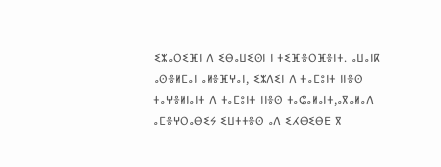ⵉⵣⴰⵔⵉⴼⵏ ⴷ ⵉⴱⴰⵡⵉⵙⵏ ⵏ ⵜⵉⴼⴻⵔⴼⴻⵏⵜ. ⴰⵡⴰⵏⴽ ⴰⵙⴻⵍⵎⴰⵏ ⴰⵍⴻⴼⵖⴰⵏ, ⵉⵣⴷⵉⵏ ⴷ ⵜⴰⵎⵓⵏⵜ ⵏⵏⴻⵙ ⵜⴰⵖⴻⵍⵏⴰⵏⵜ ⴷ ⵜⴰⵎⵓⵏⵜ ⵏⵏⴻⵙ ⵜⴰⵛⴰⵍⴰⵏⵜ,ⴰⴳⴰⵍⴰⴷ ⴰⵎⴻⵖⵔⴰⴱⵉⵢ ⵉⵡⵜⵜⴻⵙ ⴰⴷ ⵉⵃⴱⵉⴱⴹ ⴳ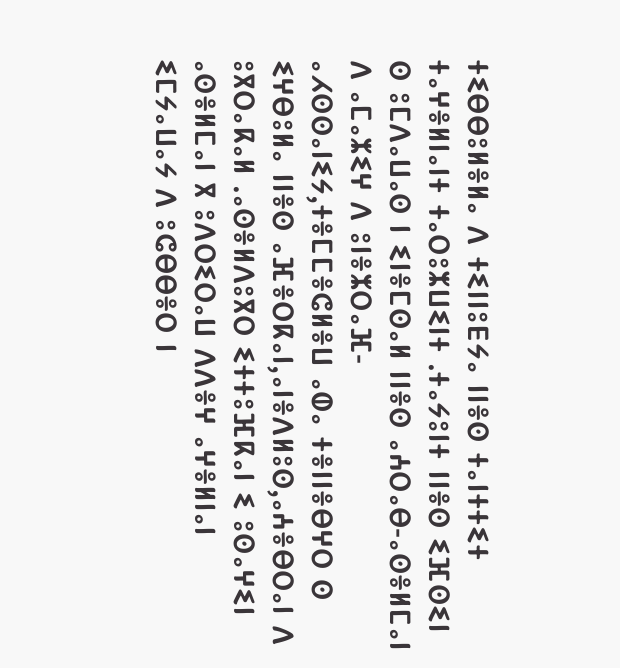ⵜⵉⴱⴱⵓⵍⴻⵍⴰ ⴷ ⵜⵉⵏⵏⵓⴹⵢⴰ ⵏⵏⴻⵙ ⵜⴰⵏⵜⵜⵉⵜ ⵜⴰⵖⴻⵍⵏⴰⵏⵜ ⵜⴰⵔⵓⵣⵡⵉⵏⵜ .ⵜⴰⵢⵓⵏⵜ ⵏⵏⴻⵙ ⵉⴼⵙⵉⵏ ⵙ ⵓⵎⴷⴰⵡⴰⵙ ⵏ ⵉⵏⴻⵎⵙⴰⵍ ⵏⵏⴻⵙ ⴰⵄⵔⴰⴱ-ⴰⵙⴻⵍⵎⴰⵏ ⴷ ⴰⵎⴰⵣⵉⵖ ⴷ ⵓⵏⴻⵣⵔⴰⴼ-ⴰⵃⵙⵙⴰⵏⵉⵢ,ⵜⴻⵎⵎⴻⵛⵍⴻⵡ ⴰⵀⴰ ⵜⴻⵏⵏⴻⴱⵖⵔ ⵙ ⵉⵖⴱⵓⵍⴰ ⵏⵏⴻⵙ ⴰⴼⴻⵔⴽⴰⵏ,ⴰⵏⴻⴷⵍⵓⵙ,ⴰⵄⴻⴱⵔⴰⵏ ⴷ ⵓⴳⵔⴰⴽⴰⵍ .ⴰⵙⴻⵍⴷⵓⴳⵔ ⵉⵜⵜⵓⴼⴽⴰⵏ ⵉ ⵓⵙⴰⵖⵉⵏ ⴰⵙⴻⵍⵎⴰⵏ ⴳ ⵓⴷⵔⵉⵔⴰⵡ ⴷⴷⴻⵖ ⴰⵖⴻⵍⵏⴰⵏ ⵉⵎⵢⴰⵡⴰⵢ ⴷ ⵓⵛⴱⴱⴻⵔ ⵏ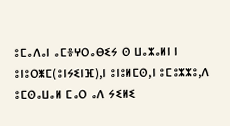ⵓⵎⴰⴷⴰⵏ ⴰⵎⴻⵖⵔⴰⴱⵉⵢ ⵙ ⵡⴰⵣⴰⵍⵏ ⵏ ⵓⵏⵓⵔⵥⵎ(ⵓⵏⵢⵉⵏⴼ),ⵏ ⵓⵏⵓⵍⵎⵙ,ⵏ ⵓⵎⵓⵣⵣⵓ,ⴷ ⵓⵎⵙⴰⵡⴰⵍ ⵎⴰⵔ ⴰⴷ ⵢⵉⵍⵉ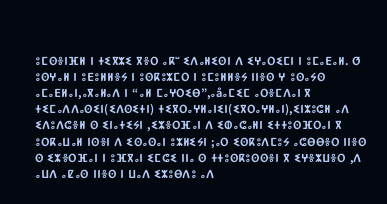ⵓⵎⵙⴻⵏⴼⵍ ⵏ ⵜⵉⴳⵣⵉ ⴳⴻⵔ ⴰⴽⵯ ⵉⴷⴰⵍⵉⵙⵏ ⴷ ⵉⵖⴰⵔⵉⵎⵏ ⵏ ⵓⵎⴰⴹⴰⵍ. ⵚ ⵓⵙⵖⴰⵍ ⵏ ⵓⴹⵓⵍⵍⴻⵢ ⵏ ⵓⵙⴽⵓⵣⵎⵔ ⵏ ⵓⵎⵓⵍⵍⴻⵢ ⵏⵏⴻⵙ ⵖ ⵓⵙⴰⵢⵙ ⴰⵎⴰⴹⵍⴰⵏ,ⴰⴳⴰⵍⴰⴷ ⵏ “ⴰⵍ ⵎⴰⵖⵔⵉⴱ”,ⴰåⴰⵎⵉⵎ ⴰⵔⴻⵎⴷⴰⵏ ⴳ ⵜⵉⵎⴰⴷⴷⴰⵙⵉⵏ(ⵉⴷⵙⵉⵜⵏ) ⵜⵉⴳⵔⴰⵖⵍⴰⵏⵉⵏ(ⵉⴳⵔⴰⵖⵍⴰⵏ),ⵉⵏⵣⵓⵛⵍ ⴰⴷ ⵉⴷⵓⴷⵛⴻⵍ ⵙ ⵉⵏⴰⵜⵉⵢⵏ ,ⵉⵣⴻⵔⴼⴰⵏ ⴷ ⵉⵀⴰⵛⴰⵍⵏ ⵉⵜⵜⵓⵙⴼⵔⴰⵏ ⴳ ⵓⵔⴽⴰⵡⴰⵍ ⵏⵙⴻⵏ ⴷ ⵉⵙⴰⵙⴰⵏ ⵓⵣⵍⵉⵢⵏ ;ⴰⵔ ⵉⵙⴽⵓⴷⵎⵓⵢ ⴰⵛⴱⴱⴻⵔ ⵏⵏⴻⵙ ⵙ ⵉⵣⴻⵔⴼⴰⵏ ⵏ ⵓⴼⴳⴰⵏ ⵉⵎⵛⵉ ⵏⵏⴰ ⵙ ⵜⵜⵓⵙⴽⵓⵙⵙⴻⵏ ⴳ ⵉⵖⴻⵣⵡⴻⵔ ,ⴷ ⴰⵡⴷ ⴰⵇⴰⵙ ⵏⵏⴻⵙ ⵏ ⵡⴰⴷ ⵉⵣⵓⴱⴷⵓ ⴰⴷ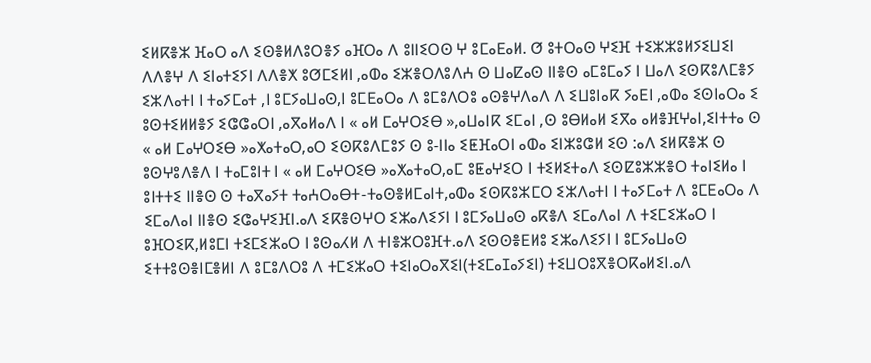ⵉⵍⴽⴻⵣ ⴼⴰⵔ ⴰⴷ ⵉⵙⴻⵍⴷⵓⵔⴻⵢ ⴰⴼⵔⴰ ⴷ ⵓⵏⵏⵉⵔⵙ ⵖ ⵓⵎⴰⴹⴰⵍ. ⵚ ⵓⵜⵔⴰⵙ ⵖⵉⴼ ⵜⵉⵣⵣⵓⵍⵢⵉⵡⵉⵏ ⴷⴷⴻⵖ ⴷ ⵉⵏⴰⵜⵉⵢⵏ ⴷⴷⴻⵅ ⵓⵚⵎⵉⵍⵏ ,ⴰⵀⴰ ⵉⵣⴻⵔⴷⵓⴷⵄ ⵙ ⵡⴰⵇⴰⵙ ⵏⵏⴻⵙ ⴰⵎⵓⵎⴰⵢ ⵏ ⵡⴰⴷ ⵉⵙⴽⵓⴷⵎⴻⵢ ⵉⵣⴷⴰⵜⵏ ⵏ ⵜⴰⵢⵎⴰⵜ ,ⵏ ⵓⵎⵢⴰⵡⴰⵙ,ⵏ ⵓⵎⴹⴰⵔⴰ ⴷ ⵓⵎⵓⴷⵔⵓ ⴰⵙⴻⵖⴷⴰⴷ ⴷ ⵉⵡⵓⵏⴰⴽ ⵢⴰⴹⵏ ,ⴰⵀⴰ ⵉⵙⵏⴰⵔⴰ ⵉ ⵓⵙⵜⵉⵍⵍⴻⵢ ⵉⵛⵛⴰⵔⵏ ,ⴰⴳⴰⵍⴰⴷ ⵏ « ⴰⵍ ⵎⴰⵖⵔⵉⴱ »,ⴰⵡⴰⵏⴽ ⵉⵎⴰⵏ ,ⵙ ⵓⴱⵍⴰⵍ ⵉⴳⴰ ⴰⵍⴻⴼⵖⴰⵏ,ⵉⵏⵜⵜⴰ ⵙ « ⴰⵍ ⵎⴰⵖⵔⵉⴱ »ⴰⵅⴰⵜⴰⵔ,ⴰⵔ ⵉⵙⴽⵓⴷⵎⵓⵢ ⵙ ⵓ-ⵏⵏⴰ ⵉⵟⴼⴰⵔⵏ ⴰⵀⴰ ⵉⵏⵣⵓⵛⵍ ⵉⵙ :ⴰⴷ ⵉⵍⴽⴻⵣ ⵙ ⵓⵙⵖⵓⴷⴻⴷ ⵏ ⵜⴰⵎⵓⵏⵜ ⵏ « ⴰⵍ ⵎⴰⵖⵔⵉⴱ »ⴰⵅⴰⵜⴰⵔ,ⴰⵎ ⵓⵟⴰⵖⵉⵔ ⵏ ⵜⵉⵍⵉⵜⴰⴷ ⵉⵙⵇⵓⵣⵣⴻⵔ ⵜⴰⵏⵉⵍⴰ ⵏ ⵓⵏⵜⵜⵉ ⵏⵏⴻⵙ ⵙ ⵜⴰⴳⴰⵢⵜ ⵜⴰⵄⵔⴰⴱⵜ-ⵜⴰⵙⴻⵍⵎⴰⵏⵜ,ⴰⵀⴰ ⵉⵙⴽⵓⵣⵎⵔ ⵉⵣⴷⴰⵜⵏ ⵏ ⵜⴰⵢⵎⴰⵜ ⴷ ⵓⵎⴹⴰⵔⴰ ⴷ ⵉⵎⴰⴷⴰⵏ ⵏⵏⴻⵙ ⵉⵛⴰⵖⵉⴼⵏ.ⴰⴷ ⵉⴽⴻⵙⵖⵔ ⵉⵣⴰⴷⵉⵢⵏ ⵏ ⵓⵎⵢⴰⵡⴰⵙ ⴰⴽⴻⴷ ⵉⵎⴰⴷⴰⵏ ⴷ ⵜⵉⵎⵉⵣⴰⵔ ⵏ ⵓⴼⵔⵉⴽ,ⵍⵓⵎⵏ ⵜⵉⵎⵉⵣⴰⵔ ⵏ ⵓⵙⴰⵃⵍ ⴷ ⵜⵏⴻⵣⵔⵓⴼⵜ.ⴰⴷ ⵉⵙⵙⴻⴹⵍⵓ ⵉⵣⴰⴷⵉⵢⵏ ⵏ ⵓⵎⵢⴰⵡⴰⵙ ⵉⵜⵜⵓⵙⴻⵏⵎⴻⵍⵏ ⴷ ⵓⵎⵓⴷⵔⵓ ⴷ ⵜⵎⵉⵣⴰⵔ ⵜⵉⵏⴰⵔⴰⴳⵉⵏ(ⵜⵉⵎⴰⵊⴰⵢⵉⵏ) ⵜⵉⵡⵔⵓⴳⴻⵔⴽⴰⵍⵉⵏ.ⴰⴷ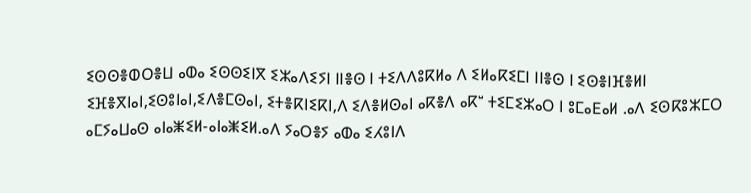ⵉⵙⵙⴻⵀⵔⴻⵡ ⴰⵀⴰ ⵉⵙⵙⵉⵏⴳ ⵉⵣⴰⴷⵉⵢⵏ ⵏⵏⴻⵙ ⵏ ⵜⵉⴷⴷⵓⴽⵍⴰ ⴷ ⵉⵍⴰⴽⵉⵎⵏ ⵏⵏⴻⵙ ⵏ ⵉⵙⴻⵏⴼⴻⵍⵏ ⵉⴼⴻⴳⵏⴰⵏ,ⵉⵙⵓⵏⴰⵏ,ⵉⴷⴻⵎⵙⴰⵏ, ⵉⵜⴻⴽⵏⵉⴽⵏ,ⴷ ⵉⴷⴻⵍⵙⴰⵏ ⴰⴽⴻⴷ ⴰⴽⵯ ⵜⵉⵎⵉⵣⴰⵔ ⵏ ⵓⵎⴰⴹⴰⵍ .ⴰⴷ ⵉⵙⴽⵓⵣⵎⵔ ⴰⵎⵢⴰⵡⴰⵙ ⴰⵏⴰⵥⵉⵍ-ⴰⵏⴰⵥⵉⵍ.ⴰⴷ ⵢⴰⵔⴻⵢ ⴰⵀⴰ ⵉⵃⵓⵏⴷ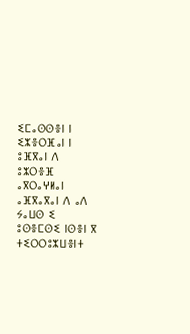ⵉⵎⴰⵙⵙⴻⵏ ⵏ ⵉⵣⴻⵔⴼⴰⵏ ⵏ ⵓⴼⴳⴰⵏ ⴷ ⵓⵣⵔⴻⴼ ⴰⴳⵔⴰⵖⵍⴰⵏ ⴰⴼⴳⴰⴳⴰⵏ ⴷ ⴰⴷ ⵢⴰⵡⵙ ⵉ ⵓⵙⴻⵎⵙⵉ ⵏⵙⴻⵏ ⴳ ⵜⵉⵔⵔⵓⵣⵡⴻⵏⵜ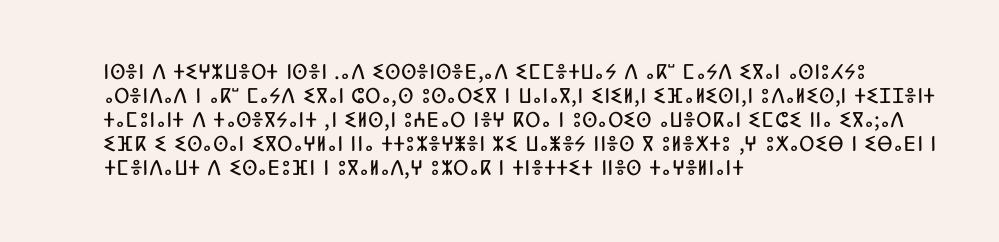ⵏⵙⴻⵏ ⴷ ⵜⵉⵖⵣⵡⴻⵔⵜ ⵏⵙⴻⵏ .ⴰⴷ ⵉⵙⵙⴻⵏⵙⴻⴹ,ⴰⴷ ⵉⵎⵎⴻⵜⵡⴰⵢ ⴷ ⴰⴽⵯ ⵎⴰⵢⴷ ⵉⴳⴰⵏ ⴰⵙⵏⵓⵃⵢⵓ ⴰⵔⴻⵏⴷⴰⴷ ⵏ ⴰⴽⵯ ⵎⴰⵢⴷ ⵉⴳⴰⵏ ⵛⵔⴰ,ⵙ ⵓⵙⴰⵔⵉⴳ ⵏ ⵡⴰⵏⴰⴳ,ⵏ ⵉⵏⵉⵍ,ⵏ ⵉⴼⴰⵍⵉⵙⵏ,ⵏ ⵓⴷⴰⵍⵉⵙ,ⵏ ⵜⵉⵊⵊⴻⵏⵜ ⵜⴰⵎⵓⵏⴰⵏⵜ ⴷ ⵜⴰⵙⴻⴳⵢⴰⵏⵜ ,ⵏ ⵉⵍⵙ,ⵏ ⵓⵄⴹⴰⵔ ⵏⴻⵖ ⴽⵔⴰ ⵏ ⵓⵙⴰⵔⵉⵙ ⴰⵡⴻⵔⴽⴰⵏ ⵉⵎⵛⵉ ⵏⵏⴰ ⵉⴳⴰ;ⴰⴷ ⵉⴼⴽ ⵉ ⵉⵙⴰⵙⴰⵏ ⵉⴳⵔⴰⵖⵍⴰⵏ ⵏⵏⴰ ⵜⵜⵓⵣⴻⵖⵥⴻⵏ ⵣⵉ ⵡⴰⵥⴻⵢ ⵏⵏⴻⵙ ⴳ ⵓⵍⴻⵅⵜⵓ ,ⵖ ⵓⵅⴰⵔⵉⴱ ⵏ ⵉⴱⴰⴹⵏ ⵏ ⵜⵎⴻⵏⴷⴰⵡⵜ ⴷ ⵉⵙⴰⴹⵓⴼⵏ ⵏ ⵓⴳⴰⵍⴰⴷ,ⵖ ⵓⵣⵔⴰⴽ ⵏ ⵜⵏⴻⵜⵜⵉⵜ ⵏⵏⴻⵙ ⵜⴰⵖⴻⵍⵏⴰⵏⵜ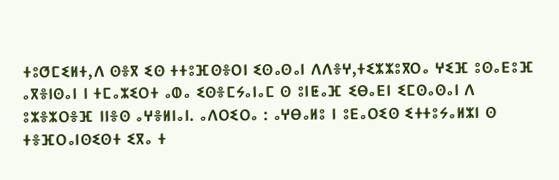ⵜⵓⵚⵎⵉⵍⵜ,ⴷ ⵙⴻⴳ ⵉⵙ ⵜⵜⵓⴼⵙⴻⵔⵏ ⵉⵙⴰⵙⴰⵏ ⴷⴷⴻⵖ,ⵜⵉⵣⵣⵓⴳⵔⴰ ⵖⵉⴼ ⵓⵙⴰⴹⵓⴼ ⴰⴳⴻⵏⵙⴰⵏ ⵏ ⵜⵎⴰⵣⵉⵔⵜ ⴰⵀⴰ ⵉⵙⴻⵎⵢⴰⵏⴰⵎ ⵙ ⵓⵏⵟⴰⴼ ⵉⴱⴰⴹⵏ ⵉⵎⵙⴰⵙⴰⵏ ⴷ ⵓⵣⴻⵣⵔⴻⴼ ⵏⵏⴻⵙ ⴰⵖⴻⵍⵏⴰⵏ. ⴰⴷⵔⵉⵔⴰ : ⴰⵖⴱⴰⵍⵓ ⵏ ⵓⴹⴰⵔⵉⵙ ⵉⵜⵜⵓⵢⴰⵍⵣⵏ ⵙ ⵜⴻⴼⵔⴰⵏⵙⵉⵙⵜ ⵉⴳⴰ ⵜ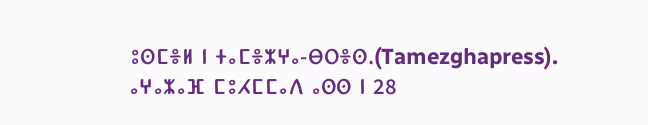ⵓⵙⵎⴻⵍ ⵏ ⵜⴰⵎⴻⵣⵖⴰ-ⴱⵔⴻⵙ.(Tamezghapress).
ⴰⵖⴰⵣⴰⴼ ⵎⵓⵃⵎⵎⴰⴷ ⴰⵙⵙ ⵏ 28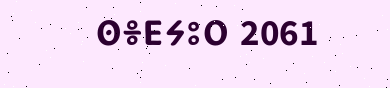ⵙⴻⴹⵢⵓⵔ 2061